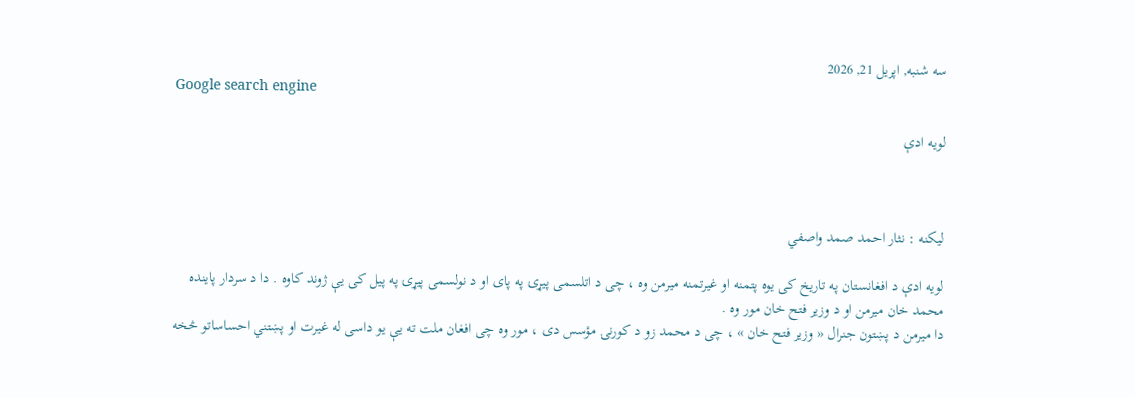سه شنبه, اپریل 21, 2026
Google search engine

لویه ادې



لیکنه : نثار احمد صمد واصفي

لویه ادې د افغانستان په تاریخ کی یوه پتمنه او غیرتمنه میرمن وه ، چی د اتلسمی پیړۍ په پای او د نولسمی پیړۍ په پیل کی یې ژوند کاوه . دا د سردار پاینده محمد خان میرمن او د وزیر فتح خان مور وه .
دا میرمن د پښتون جنرال « وزیر فتح خان » ، چی د محمد زو د کورنۍ مؤسس دی ، مور وه چی افغان ملت ته یې یو داسی له غیرت او پښتني احساساتو څخه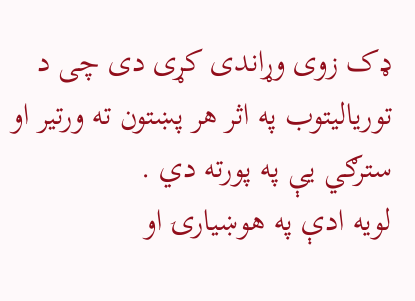ډک زوی وړاندی کړی دی چی د توریالیتوب په اثر هر پښتون ته ورتیر او سترګي یې په پورته دي .
لویه ادې په هوښیارۍ او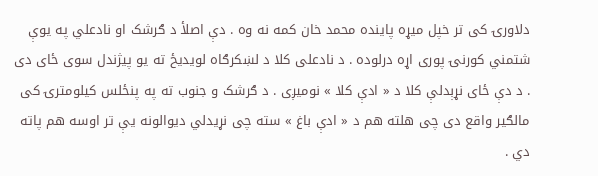دلاورۍ کی تر خپل میړه پاینده محمد خان کمه نه وه . دې اصلأ د ګرشک او نادعلي په یوې شتمني کورنۍ پوری اړه درلوده . د نادعلی کلا د لښکرګاه لویدیځ ته یو پیژندل سوی ځای دی . د دې ځای نړېدلې کلا د « ادې کلا » نومیږی . د ګرشک و جنوب ته په پنځلس کیلومترۍ کی مالګیر واقع دی چی هلته هم د « ادې باغ » سته چی نړیدلي دیوالونه یې تر اوسه هم پاته دي .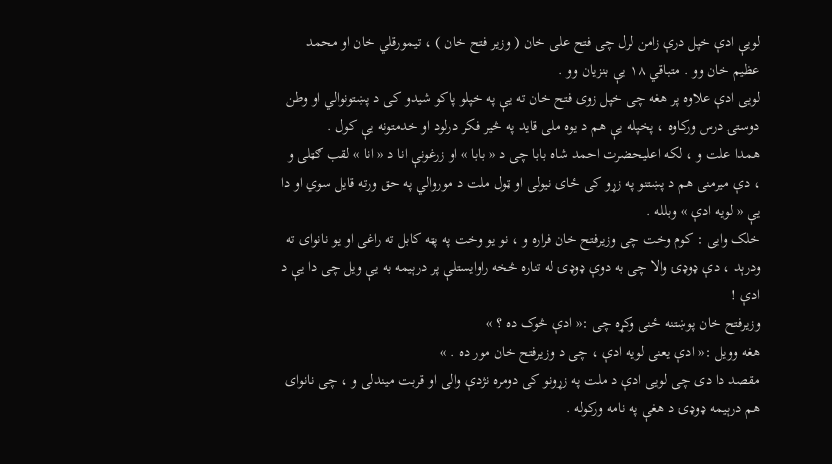لویې ادې خپل درې زامن لرل چی فتح علی خان ( وزیر فتح خان ) ، تیمورقلي خان او محمد عظیم خان وو . متباقي ۱۸ یې بنزیان وو .
لویی ادې علاوه پر هغه چی خپل زوی فتح خان ته یې په خپلو پاکو شیدو کی د پښتونوالي او وطن دوستۍ درس ورکاوه ، پخپله یې هم د یوه ملی قاید په څیر فکر درلود او خدمتونه یې کول .
همدا علت و ، لکه اعلیحضرت احمد شاه بابا چی د « بابا » او زرغونې انا د « انا » لقب ګټلی و ، دې میرمنی هم د پښتنو په زړو کی ځای نیولی او ټول ملت د موروالي په حق ورته قایل سوي او دا یې « لویه ادې » وبلله .
خلک وایی : کوم وخت چی وزیرفتح خان فراره و ، نو یو وخت په پټه کابل ته راغی او یو نانوای ته ودرېد ، دې ډوډۍ والا چی به دوې ډوډۍ له تناره څخه راوایستلې پر درېیمه به یې ویل چی دا یې د ادې !
وزیرفتح خان پوښتنه ځنی وکړه چی :« ادې څوک ده ؟ »
هغه وویل :« ادې یعنی لویه ادې ، چی د وزیرفتح خان مور ده . »
مقصد دا دی چی لویی ادې د ملت په زړونو کی دومره نژدې والی او قربت میندلی و ، چی نانوای هم درېیمه ډوډۍ د هغې په نامه ورکوله .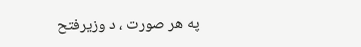په هر صورت ، د وزیرفتح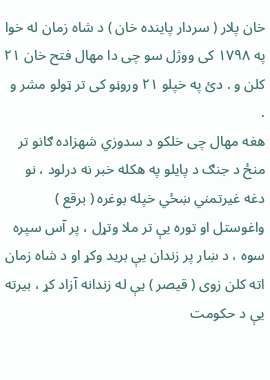خان پلار ( سردار پاینده خان ) د شاه زمان له خوا په ۱۷۹۸ کی ووژل سو چی دا مهال فتح خان ۲۱ کلن و . دئ په خپلو ۲۱ وروڼو کی تر ټولو مشر و .
هغه مهال چی خلکو د سدوزي شهزاده ګانو تر منځ د جنګ د پایلو په هکله خبر نه درلود ، نو دغه غیرتمني ښځي خپله بوغره ( برقع ) واغوستل او توره یې تر ملا وتړل ، پر آس سپره سوه ، د ښار پر زندان یې برید وکړ او د شاه زمان اته کلن زوی ( قیصر ) یې له زندانه آزاد کړ ، بیرته یې د حکومت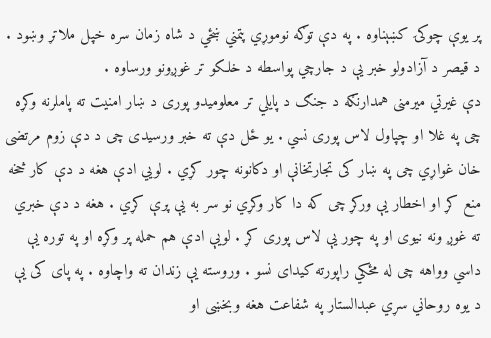پر یوې چوکۍ کښېناوه . په دې توګه نوموړي پتمني ښځي د شاه زمان سره خپل ملاتړ وښود . د قیصر د آزادولو خبر یې د جارچي پواسطه د خلکو تر غوږونو ورساوه .
دې غیرتي میرمنی همدارنګه د جنګ د پایلي تر معلومیدو پوری د ښار امنیت ته پاملرنه وکړه چی په غلا او چپاول لاس پوری نسي . یو ځل دې ته خبر ورسیدی چی د دې زوم مرتضی خان غواړي چی په ښار کی تجارتخانې او دکانونه چور کړي . لويي ادې هغه د دې کار څخه منع کړ او اخطار یې ورکړ چی که دا کار وکړي نو سر به یې پرې کړي . هغه د دې خبري ته غوږ ونه نیوی او په چور یې لاس پوری کړ . لویې ادې هم حمله پر وکړه او په توره یې داسي وواهه چی له مځکي راپورته کیدای نسو . وروسته یې زندان ته واچاوه . په پای کی یې د یوه روحاني سړي عبدالستار په شفاعت هغه وبخښی او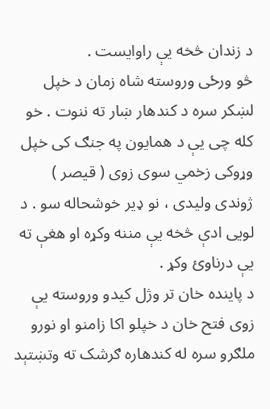د زندان څخه يې راوایست .
څو ورځی وروسته شاه زمان د خپل لښکر سره د کندهار ښار ته ننوت . خو کله چی یې د همایون په جنګ کی خپل وړوکی زخمي سوی زوی ( قیصر ) ژوندی ولیدی ، نو ډیر خوشحاله سو . د لویی ادې څخه یې مننه وکړه او هغې ته یې درناوئ وکړ .
د پاینده خان تر وژل کیدو وروسته یې زوی فتح خان د خپلو اکا زامنو او نورو ملګرو سره له کندهاره ګرشک ته وتښتېد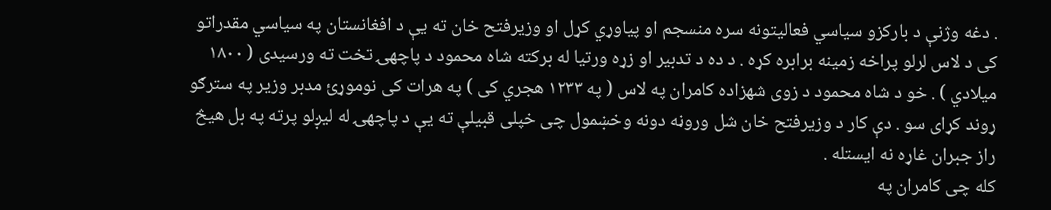. دغه وژنې د بارکزو سیاسي فعالیتونه سره منسجم او پیاوړي کړل او وزیرفتح خان ته یې د افغانستان په سیاسي مقدراتو کی د لاس لرلو پراخه زمینه برابره کړه . د ده د تدبیر او زړه ورتیا له برکته شاه محمود د پاچهۍ تخت ته ورسیدی ( ۱۸۰۰ میلادي ) . خو د شاه محمود د زوی شهزاده کامران په لاس ( په ۱۲۳۳ هجري کی ) په هرات کی نوموړئ مدبر وزیر په سترګو ړوند کړای سو . دې کار د وزیرفتح خان شل وروڼه دونه وخښمول چی خپلی قبیلې ته یې د پاچهۍ له لیږلو پرته په بل هیڅ راز جبران غاړه نه ایستله .
کله چی کامران په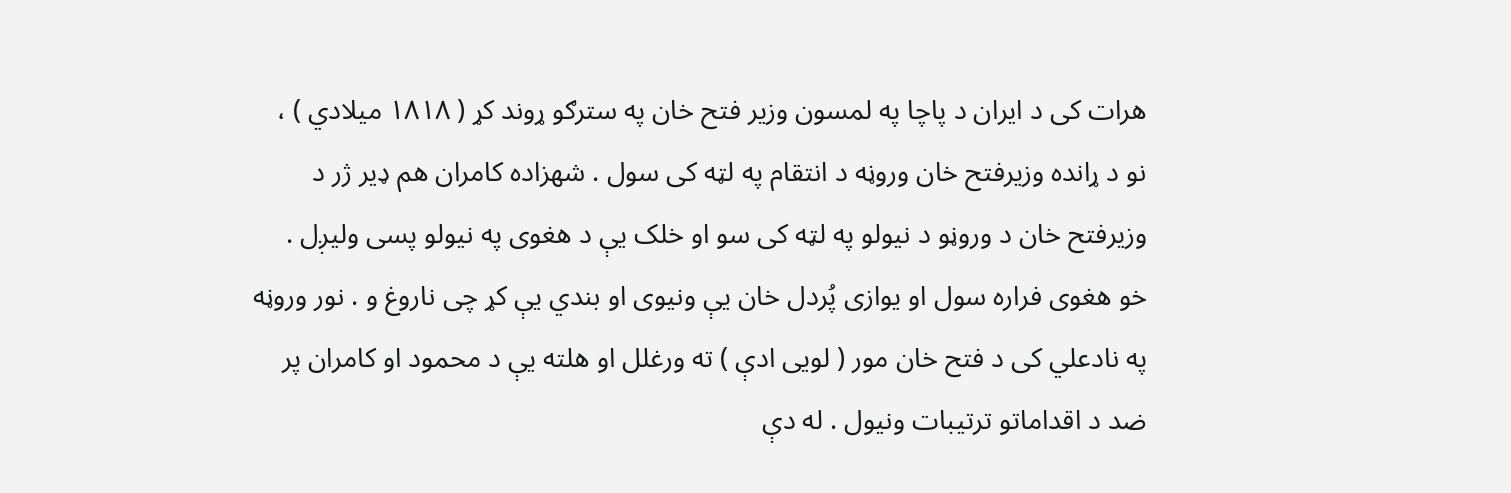هرات کی د ایران د پاچا په لمسون وزیر فتح خان په سترګو ړوند کړ ( ۱۸۱۸ میلادي ) ، نو د ړانده وزیرفتح خان وروڼه د انتقام په لټه کی سول . شهزاده کامران هم ډیر ژر د وزیرفتح خان د وروڼو د نیولو په لټه کی سو او خلک یې د هغوی په نیولو پسی ولیږل . خو هغوی فراره سول او یوازی پُردل خان یې ونیوی او بندي یې کړ چی ناروغ و . نور وروڼه په نادعلي کی د فتح خان مور ( لویی ادې ) ته ورغلل او هلته یې د محمود او کامران پر ضد د اقداماتو ترتیبات ونیول . له دې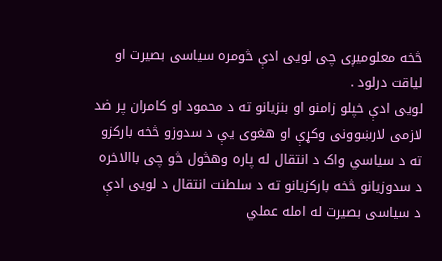څخه معلومیږی چی لویی ادې څومره سیاسی بصیرت او لیاقت درلود .
لویی ادې خپلو زامنو او بنزیانو ته د محمود او کامران پر ضد لازمی لارښوونی وکړې او هغوی یې د سدوزو څخه بارکزو ته د سیاسي واک د انتقال له پاره وهڅول څو چی باالاخره د سدوزیانو څخه بارکزیانو ته د سلطنت انتقال د لویی ادې د سیاسی بصیرت له امله عملي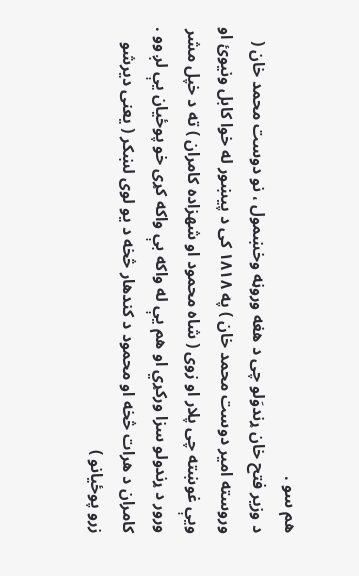هم سو .
د وزیر فتح خان ړندوَلو چی د هغه وروڼه وخښمول ، نو دوست محمد خان ( وروسته امیر دوست محمد خان ) په ۱۸۱۸ کی د پیښور له خوا کابل ونیوئ او ویې غوښته چی پلار او زوی ( شاه محمود او شهزاده کامران ) ته د خپل مشر ورور د ړندولو سزا ورکړي او هم یې له واکه بې واکه کړی خو پوځیان یې لږ وو .
کامران د هرات څخه او محمود د کندهار څخه د یو لوی لښکر ( یعنی دیرشو زرو پوځیانو )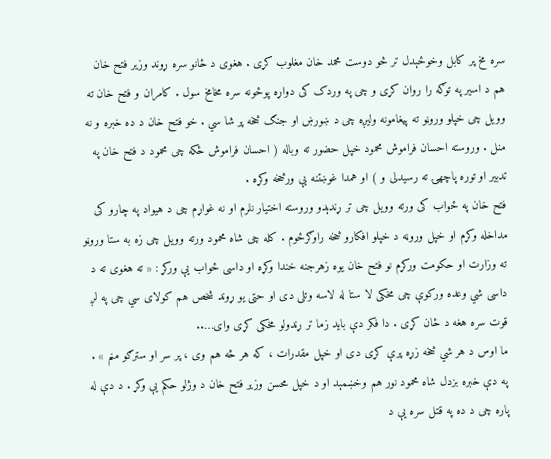سره مخ پر کابل وخوځېدل تر څو دوست محمد خان مغلوب کړی . هغوی د ځانو سره ړوند وزیر فتح خان هم د اسیر په توګه را روان کړی و چی په وردک کی دواړه پوځونه سره مخامخ سول . کامران و فتح خان ته وویل چی خپلو وروڼو ته پیغامونه ولیږه چی د ښورښ او جنګ څخه پر شا سي . خو فتح خان د ده خبره و نه منل . وروسته احسان فراموش محمود خپل حضور ته وباله ( احسان فراموش ځکه چی محمود د فتح خان په تدبیر او توره پاچهۍ ته رسیدلی و ) او همدا غوښتنه یې ورڅخه وکړه .
فتح خان په ځواب کی ورته وویل چی تر ړندېدو وروسته اختیار نلرم او نه غواړم چی د هیواد په چارو کی مداخله وکړم او خپل وروڼه د خپلو افکارو څخه راوګرځوم . کله چی شاه محمود ورته وویل چی زه به ستا وروڼو ته وزارت او حکومت ورکړم نو فتح خان یوه زهرجنه خندا وکړه او داسی ځواب یې ورکړ : « ته هغوی ته د داسی شي وعده ورکوې چی مخکی لا ستا له لاسه وتلی دی او حتی یو ړوند شخص هم کولای سي چی په لږ قوت سره هغه د ځان کړی . دا فکر دې باید زما تر ړندولو مخکی کړی وای…..
ما اوس د هر شي څخه زړه پرې کړی دی او خپل مقدرات ، که هر څه هم وی ، پر سر او سترګو منم » .
په دې خبره بزدل شاه محمود نور هم وخښمېد او د خپل محسن وزیر فتح خان د وژلو حکم یې وکړ . د دې له پاره چی د ده په قتل سره یې د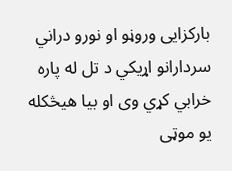بارکزایی وروڼو او نورو دراني سردارانو اړیکي د تل له پاره خرابي کړي وی او بیا هیڅکله یو موټی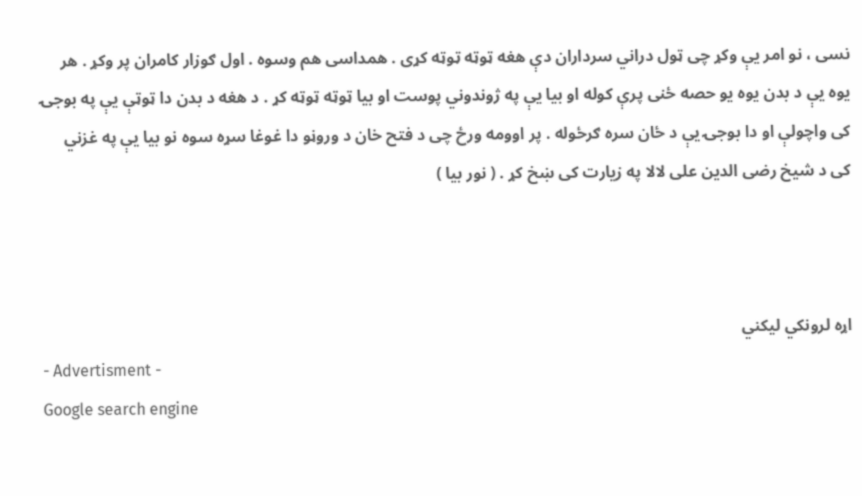نسی ، نو امر یې وکړ چی ټول دراني سرداران دې هغه ټوټه ټوټه کړی . همداسی هم وسوه . اول ګوزار کامران پر وکړ . هر یوه یې د بدن یوه یو حصه ځنی پرې کوله او بیا یې په ژوندوني پوست او بیا ټوټه ټوټه کړ . د هغه د بدن دا ټوټې یې په بوجۍ کی واچولې او دا بوجۍ یې د ځان سره ګرځوله . پر اوومه ورځ چی د فتح خان د وروڼو دا غوغا سړه سوه نو بیا یې په غزني کی د شیخ رضی الدین علی لالا په زیارت کی ښخ کړ . ( نور بیا )



اړه لرونکي ليکني
- Advertisment -
Google search engine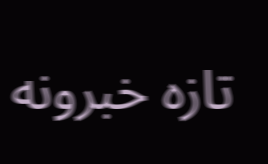تازه خبرونه